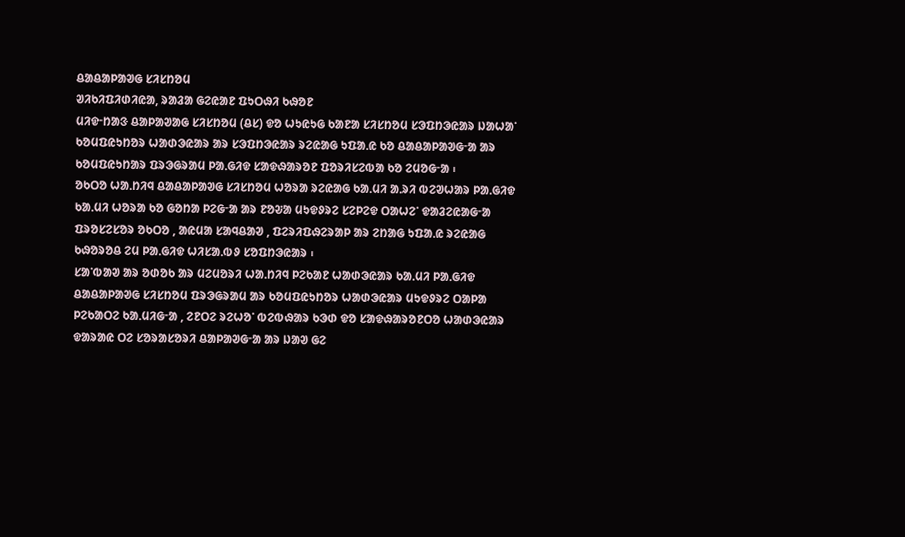ᱪᱟᱪᱟᱞᱟᱣᱜ ᱥᱤᱥᱴᱚᱢ
ᱣᱤᱠᱤᱯᱤᱰᱤᱭᱟ, ᱨᱟᱲᱟ ᱜᱮᱭᱟᱱ ᱯᱩᱛᱷᱤ ᱠᱷᱚᱱ
ᱢᱤᱫᱼᱴᱟᱝ ᱪᱟᱞᱟᱣᱟᱜ ᱥᱤᱥᱴᱚᱢ (ᱪᱥ) ᱫᱚ ᱦᱩᱭᱩᱜ ᱠᱟᱱᱟ ᱥᱤᱥᱴᱚᱢ ᱥᱳᱯᱴᱳᱭᱟᱨ ᱡᱟᱦᱟᱸ ᱠᱚᱢᱯᱭᱩᱴᱚᱨ ᱦᱟᱰᱳᱭᱟᱨ ᱟᱨ ᱥᱳᱯᱴᱳᱭᱟᱨ ᱨᱮᱭᱟᱜ ᱩᱯᱟᱹᱭ ᱠᱚ ᱪᱟᱪᱟᱞᱟᱣᱜᱼᱟ ᱟᱨ ᱠᱚᱢᱯᱭᱩᱴᱟᱨ ᱯᱨᱳᱜᱨᱟᱢ ᱞᱟᱹᱜᱤᱫ ᱥᱟᱫᱷᱟᱨᱚᱱ ᱯᱚᱨᱤᱥᱮᱵᱟ ᱠᱚ ᱮᱢᱚᱜᱼᱟ ᱾
ᱚᱠᱛᱚ ᱦᱟᱹᱴᱤᱧ ᱪᱟᱪᱟᱞᱟᱣᱜ ᱥᱤᱥᱴᱚᱢ ᱦᱚᱨᱟ ᱨᱮᱭᱟᱜ ᱠᱟᱹᱢᱤ ᱟᱹᱨᱤ ᱵᱮᱣᱦᱟᱨ ᱞᱟᱹᱜᱤᱫ ᱠᱟᱹᱢᱤ ᱦᱚᱨᱟ ᱠᱚ ᱜᱚᱴᱟ ᱞᱮᱜᱼᱟ ᱟᱨ ᱱᱚᱶᱟ ᱢᱩᱫᱽᱨᱮ ᱥᱮᱞᱮᱫ ᱛᱟᱦᱮᱸ ᱫᱟᱲᱮᱭᱟᱜᱼᱟ ᱯᱨᱚᱥᱮᱥᱚᱨ ᱚᱠᱛᱚ , ᱟᱭᱢᱟ ᱥᱟᱧᱪᱟᱣ , ᱯᱮᱨᱤᱯᱷᱮᱨᱟᱞ ᱟᱨ ᱮᱴᱟᱜ ᱩᱯᱟᱹᱭ ᱨᱮᱭᱟᱜ ᱠᱷᱚᱨᱚᱪ ᱮᱢ ᱞᱟᱹᱜᱤᱫ ᱦᱤᱥᱟᱹᱵᱽ ᱥᱚᱯᱴᱳᱭᱟᱨ ᱾
ᱥᱟᱸᱵᱟᱣ ᱟᱨ ᱚᱰᱚᱠ ᱟᱨ ᱢᱮᱢᱚᱨᱤ ᱦᱟᱹᱴᱤᱧ ᱞᱮᱠᱟᱱ ᱦᱟᱰᱳᱭᱟᱨ ᱠᱟᱹᱢᱤ ᱞᱟᱹᱜᱤᱫ ᱪᱟᱪᱟᱞᱟᱣᱜ ᱥᱤᱥᱴᱚᱢ ᱯᱨᱳᱜᱨᱟᱢ ᱟᱨ ᱠᱚᱢᱯᱭᱩᱴᱚᱨ ᱦᱟᱰᱳᱭᱟᱨ ᱢᱩᱫᱽᱨᱮ ᱛᱟᱞᱟ ᱞᱮᱠᱟᱛᱮ ᱠᱟᱹᱢᱤᱜᱼᱟ , ᱮᱱᱛᱮ ᱨᱮᱦᱚᱸ ᱵᱮᱵᱷᱟᱨ ᱠᱳᱰ ᱫᱚ ᱥᱟᱫᱷᱟᱨᱚᱱᱛᱚ ᱦᱟᱰᱳᱭᱟᱨ ᱫᱟᱨᱟᱭ ᱛᱮ ᱥᱚᱨᱟᱥᱚᱨᱤ ᱪᱟᱞᱟᱣᱜᱼᱟ ᱟᱨ ᱡᱟᱣ ᱜᱮ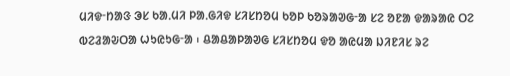ᱢᱤᱫᱼᱴᱟᱝ ᱳᱥ ᱠᱟᱹᱢᱤ ᱞᱟᱹᱜᱤᱫ ᱥᱤᱥᱴᱚᱢ ᱠᱚᱞ ᱠᱚᱨᱟᱣᱜᱼᱟ ᱥᱮ ᱚᱱᱟ ᱫᱟᱨᱟᱭ ᱛᱮ ᱵᱮᱲᱟᱶᱛᱟ ᱦᱩᱭᱩᱜᱼᱟ ᱾ ᱪᱟᱪᱟᱞᱟᱣᱜ ᱥᱤᱥᱴᱚᱢ ᱫᱚ ᱟᱭᱢᱟ ᱡᱤᱱᱤᱥ ᱨᱮ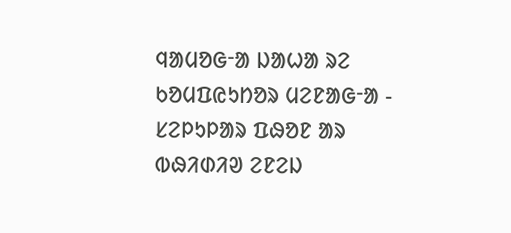ᱧᱟᱢᱚᱜᱼᱟ ᱡᱟᱦᱟ ᱨᱮ ᱠᱚᱢᱯᱭᱩᱴᱚᱨ ᱢᱮᱱᱟᱜᱼᱟ - ᱥᱮᱞᱩᱞᱟᱨ ᱯᱷᱚᱱ ᱟᱨ ᱵᱷᱤᱰᱤᱣ ᱮᱱᱮᱡ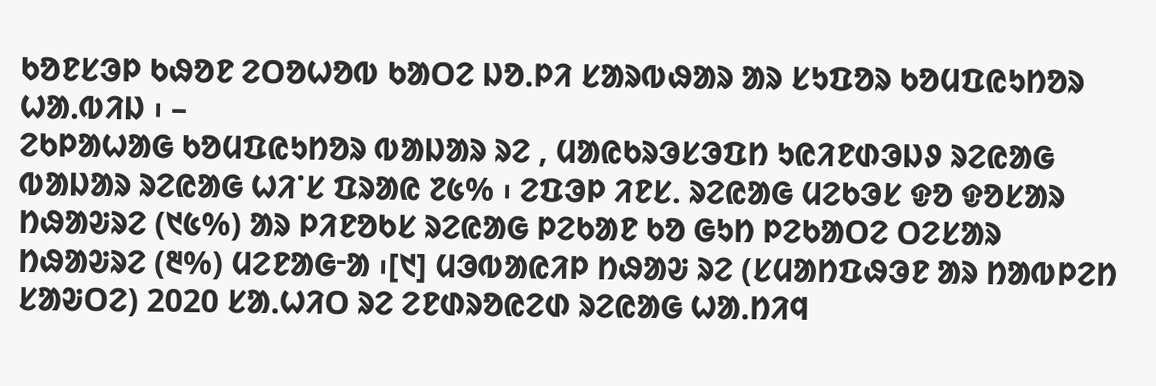ᱠᱚᱱᱥᱳᱞ ᱠᱷᱚᱱ ᱮᱛᱚᱦᱚᱵ ᱠᱟᱛᱮ ᱡᱚᱹᱞᱤ ᱥᱟᱨᱵᱷᱟᱨ ᱟᱨ ᱥᱩᱯᱚᱨ ᱠᱚᱢᱯᱭᱩᱴᱚᱨ ᱦᱟᱹᱵᱤᱡ ᱾ –
ᱮᱠᱞᱟᱦᱟᱜ ᱠᱚᱢᱯᱭᱩᱴᱚᱨ ᱵᱟᱡᱟᱨ ᱨᱮ , ᱢᱟᱭᱠᱨᱳᱥᱳᱯᱴ ᱩᱭᱤᱱᱰᱳᱡᱽ ᱨᱮᱭᱟᱜ ᱵᱟᱡᱟᱨ ᱨᱮᱭᱟᱜ ᱦᱤᱸᱥ ᱯᱨᱟᱭ ᱗᱕% ᱾ ᱮᱯᱳᱞ ᱤᱱᱥ. ᱨᱮᱭᱟᱜ ᱢᱮᱠᱳᱥ ᱫᱚ ᱫᱚᱥᱟᱨ ᱴᱷᱟᱶᱨᱮ (᱑᱕%) ᱟᱨ ᱞᱤᱱᱚᱠᱥ ᱨᱮᱭᱟᱜ ᱞᱮᱠᱟᱱ ᱠᱚ ᱜᱩᱴ ᱞᱮᱠᱟᱛᱮ ᱛᱮᱥᱟᱨ ᱴᱷᱟᱶᱨᱮ (᱓%) ᱢᱮᱱᱟᱜᱼᱟ ᱾[᱑] ᱢᱳᱵᱟᱭᱤᱞ ᱴᱷᱟᱶ ᱨᱮ (ᱥᱢᱟᱴᱯᱷᱳᱱ ᱟᱨ ᱴᱟᱵᱞᱮᱴ ᱥᱟᱶᱛᱮ) 2020 ᱥᱟᱹᱦᱤᱛ ᱨᱮ ᱮᱱᱰᱨᱚᱭᱮᱰ ᱨᱮᱭᱟᱜ ᱦᱟᱹᱴᱤᱧ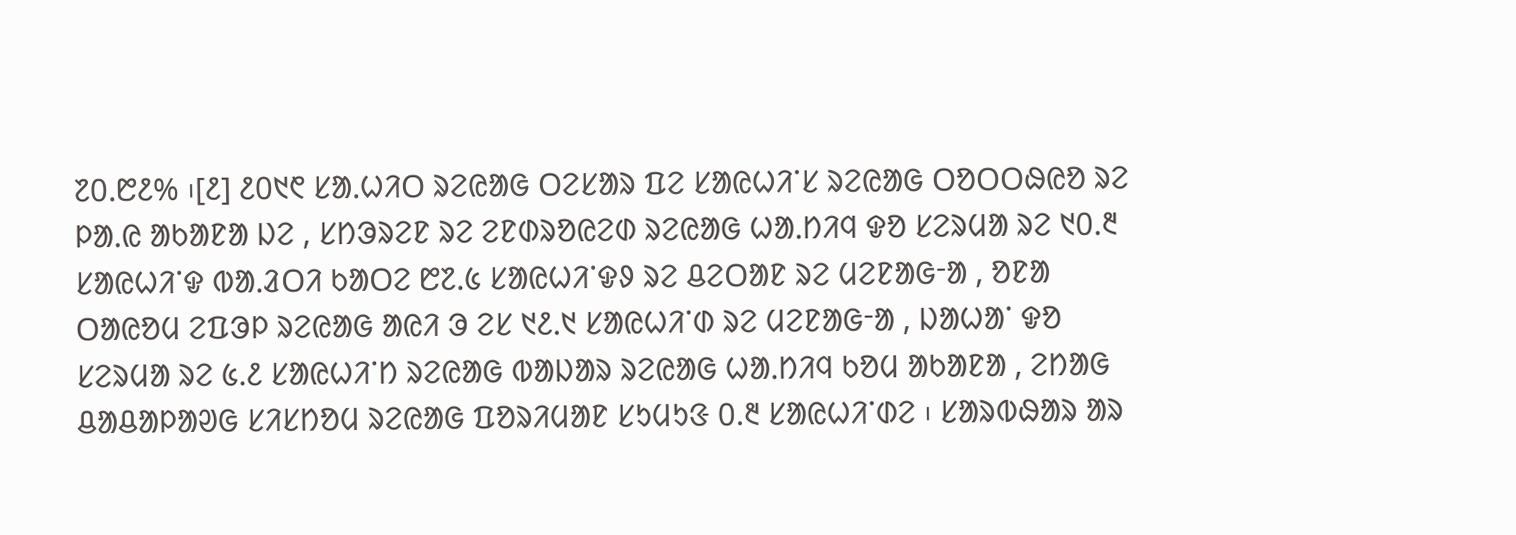᱗᱐ᱹ᱘᱒% ᱾[᱒] ᱒᱐᱑᱖ ᱥᱟᱹᱦᱤᱛ ᱨᱮᱭᱟᱜ ᱛᱮᱥᱟᱨ ᱯᱮ ᱥᱟᱭᱦᱤᱸᱥ ᱨᱮᱭᱟᱜ ᱛᱚᱛᱛᱷᱭᱚ ᱨᱮ ᱞᱟᱹᱭ ᱟᱠᱟᱱᱟ ᱡᱮ , ᱥᱴᱳᱨᱮᱱ ᱨᱮ ᱮᱱᱰᱨᱚᱭᱮᱰ ᱨᱮᱭᱟᱜ ᱦᱟᱹᱴᱤᱧ ᱫᱚ ᱥᱮᱨᱢᱟ ᱨᱮ ᱑᱐ᱹ᱓ ᱥᱟᱭᱦᱤᱸᱫ ᱵᱟᱹᱲᱛᱤ ᱠᱟᱛᱮ ᱘᱗ᱹ᱕ ᱥᱟᱭᱦᱤᱸᱫᱽ ᱨᱮ ᱪᱮᱛᱟᱱ ᱨᱮ ᱢᱮᱱᱟᱜᱼᱟ , ᱚᱱᱟ ᱛᱟᱭᱚᱢ ᱮᱯᱳᱞ ᱨᱮᱭᱟᱜ ᱟᱭᱤ ᱳ ᱮᱥ ᱑᱒ᱹ᱑ ᱥᱟᱭᱦᱤᱸᱰ ᱨᱮ ᱢᱮᱱᱟᱜᱼᱟ , ᱡᱟᱦᱟᱸ ᱫᱚ ᱥᱮᱨᱢᱟ ᱨᱮ ᱕.᱒ ᱥᱟᱭᱦᱤᱸᱴ ᱨᱮᱭᱟᱜ ᱵᱟᱡᱟᱨ ᱨᱮᱭᱟᱜ ᱦᱟᱹᱴᱤᱧ ᱠᱚᱢ ᱟᱠᱟᱱᱟ , ᱮᱴᱟᱜ ᱪᱟᱪᱟᱞᱟᱣᱜ ᱥᱤᱥᱴᱚᱢ ᱨᱮᱭᱟᱜ ᱯᱚᱨᱤᱢᱟᱱ ᱥᱩᱢᱩᱝ ᱐.᱓ ᱥᱟᱭᱦᱤᱸᱰᱮ ᱾ ᱥᱟᱨᱵᱷᱟᱨ ᱟᱨ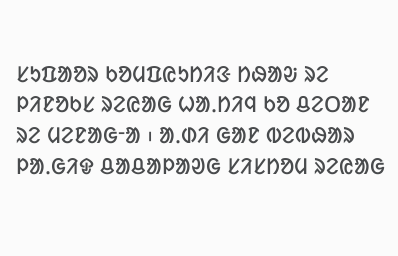ᱥᱩᱯᱟᱚᱨ ᱠᱚᱢᱯᱭᱩᱴᱤᱝ ᱴᱷᱟᱶ ᱨᱮ ᱞᱤᱱᱚᱠᱥ ᱨᱮᱭᱟᱜ ᱦᱟᱹᱴᱤᱧ ᱠᱚ ᱪᱮᱛᱟᱱ ᱨᱮ ᱢᱮᱱᱟᱜᱼᱟ ᱾ ᱟᱹᱰᱤ ᱜᱟᱱ ᱵᱮᱵᱷᱟᱨ ᱞᱟᱹᱜᱤᱫ ᱪᱟᱪᱟᱞᱟᱣᱜ ᱥᱤᱥᱴᱚᱢ ᱨᱮᱭᱟᱜ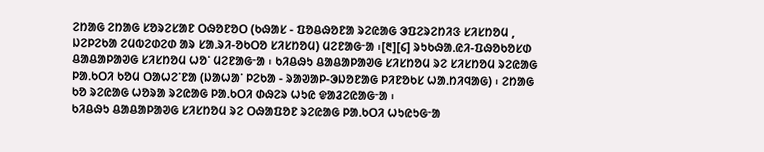ᱮᱴᱟᱜ ᱮᱴᱟᱜ ᱥᱚᱨᱮᱥᱟᱱ ᱛᱷᱚᱱᱚᱛ (ᱠᱷᱟᱥ - ᱯᱚᱪᱷᱚᱱᱟ ᱨᱮᱭᱟᱜ ᱳᱯᱮᱨᱮᱴᱤᱝ ᱥᱤᱥᱴᱚᱢ , ᱡᱮᱞᱮᱠᱟ ᱮᱢᱵᱮᱰᱮᱰ ᱟᱨ ᱥᱟᱹᱨᱤ-ᱚᱠᱛᱚ ᱥᱤᱥᱴᱚᱢ) ᱢᱮᱱᱟᱜᱼᱟ ᱾[᱓][᱔] ᱨᱩᱠᱷᱟᱹᱭᱤ-ᱯᱷᱚᱠᱚᱥᱰ ᱪᱟᱪᱟᱞᱟᱣᱜ ᱥᱤᱥᱴᱚᱢ ᱦᱚᱸ ᱢᱮᱱᱟᱜᱼᱟ ᱾ ᱠᱤᱪᱷᱩ ᱪᱟᱪᱟᱞᱟᱣᱜ ᱥᱤᱥᱴᱚᱢ ᱨᱮ ᱥᱤᱥᱴᱚᱢ ᱨᱮᱭᱟᱜ ᱞᱟᱹᱠᱛᱤ ᱠᱚᱢ ᱛᱟᱦᱮᱸᱱᱟ (ᱡᱟᱦᱟᱸ ᱞᱮᱠᱟ - ᱨᱟᱣᱟᱞ-ᱳᱡᱚᱱᱟᱜ ᱞᱤᱱᱚᱠᱥ ᱦᱟᱹᱴᱤᱧᱟᱜ) ᱾ ᱮᱴᱟᱜ ᱠᱚ ᱨᱮᱭᱟᱜ ᱦᱚᱨᱟ ᱨᱮᱭᱟᱜ ᱞᱟᱹᱠᱛᱤ ᱰᱷᱮᱨ ᱦᱩᱭ ᱫᱟᱲᱮᱭᱟᱜᱼᱟ ᱾
ᱠᱤᱪᱷᱩ ᱪᱟᱪᱟᱞᱟᱣᱜ ᱥᱤᱥᱴᱚᱢ ᱨᱮ ᱛᱷᱟᱯᱚᱱ ᱨᱮᱭᱟᱜ ᱞᱟᱹᱠᱛᱤ ᱦᱩᱭᱩᱜᱼᱟ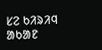ᱥᱮ ᱠᱤᱨᱤᱧ ᱟᱠᱟᱱ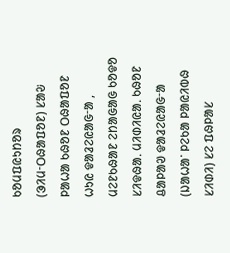ᱠᱚᱢᱯᱭᱩᱴᱚᱨ (ᱳᱤᱢᱼᱛᱷᱟᱯᱚᱱ) ᱥᱟᱶ ᱞᱟᱦᱟ ᱠᱷᱚᱱ ᱛᱷᱟᱯᱚᱱ ᱦᱩᱭ ᱫᱟᱲᱮᱭᱟᱜᱼᱟ , ᱢᱮᱱᱠᱷᱟᱱ ᱮᱴᱟᱜᱟᱜ ᱠᱚᱫᱚ ᱥᱤᱫᱷᱟᱹ ᱢᱤᱰᱤᱭᱟᱹ ᱠᱷᱚᱱ ᱪᱟᱞᱟᱣ ᱫᱟᱲᱮᱭᱟᱜᱼᱟ (ᱡᱟᱦᱟᱸ ᱞᱮᱠᱟ ᱞᱟᱭᱤᱵᱷ ᱥᱤᱰᱤ) ᱥᱮ ᱯᱷᱞᱟᱥ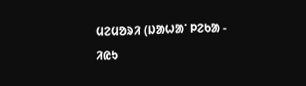ᱢᱮᱢᱚᱨᱤ (ᱡᱟᱦᱟᱸ ᱞᱮᱠᱟ - ᱤᱭᱩ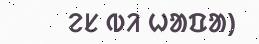ᱮᱥ ᱵᱤ ᱦᱟᱯᱟ)